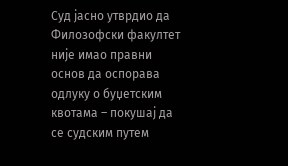Суд јасно утврдио да Филозофски факултет није имао правни основ да оспорава одлуку о буџетским квотама – покушај да се судским путем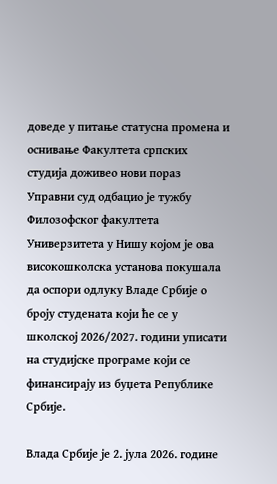доведе у питање статусна промена и оснивање Факултета српских студија доживео нови пораз
Управни суд одбацио је тужбу Филозофског факултета Универзитета у Нишу којом је ова високошколска установа покушала да оспори одлуку Владе Србије о броју студената који ће се у школској 2026/2027. години уписати на студијске програме који се финансирају из буџета Републике Србије.

Влада Србије је 2. јула 2026. године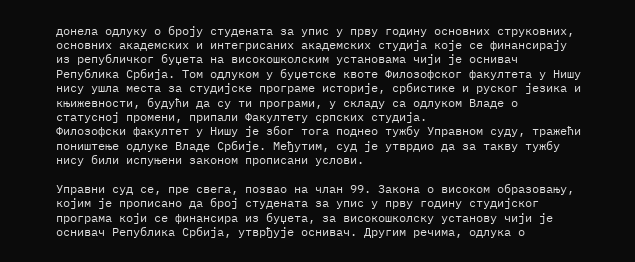донела одлуку о броју студената за упис у прву годину основних струковних, основних академских и интегрисаних академских студија које се финансирају из републичког буџета на високошколским установама чији је оснивач Република Србија. Том одлуком у буџетске квоте Филозофског факултета у Нишу нису ушла места за студијске програме историје, србистике и руског језика и књижевности, будући да су ти програми, у складу са одлуком Владе о статусној промени, припали Факултету српских студија.
Филозофски факултет у Нишу је због тога поднео тужбу Управном суду, тражећи поништење одлуке Владе Србије. Међутим, суд је утврдио да за такву тужбу нису били испуњени законом прописани услови.

Управни суд се, пре свега, позвао на члан 99. Закона о високом образовању, којим је прописано да број студената за упис у прву годину студијског програма који се финансира из буџета, за високошколску установу чији је оснивач Република Србија, утврђује оснивач. Другим речима, одлука о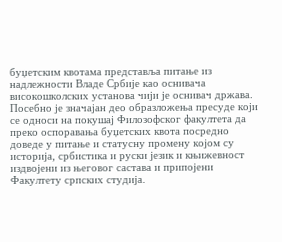буџетским квотама представља питање из надлежности Владе Србије као оснивача високошколских установа чији је оснивач држава.
Посебно је значајан део образложења пресуде који се односи на покушај Филозофског факултета да преко оспоравања буџетских квота посредно доведе у питање и статусну промену којом су историја, србистика и руски језик и књижевност издвојени из његовог састава и припојени Факултету српских студија.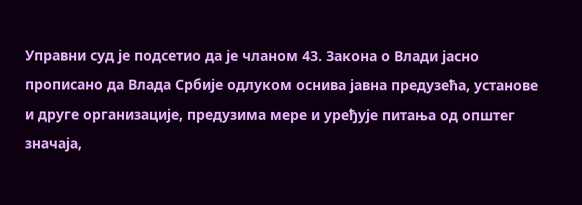Управни суд је подсетио да је чланом 43. Закона о Влади јасно прописано да Влада Србије одлуком оснива јавна предузећа, установе и друге организације, предузима мере и уређује питања од општег значаја,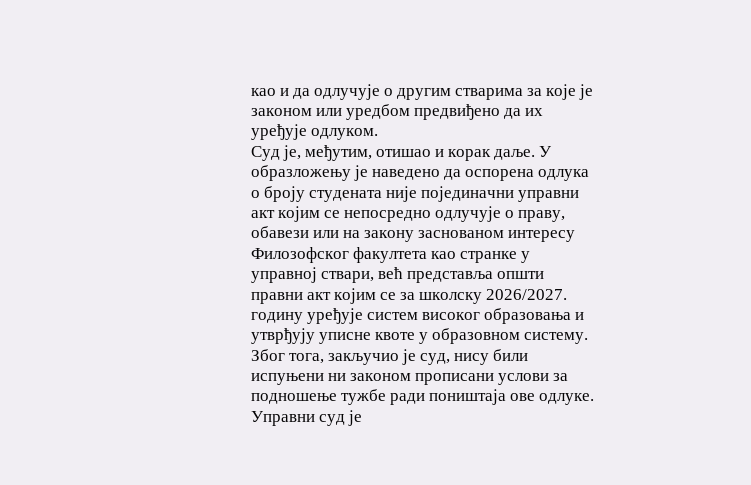као и да одлучује о другим стварима за које је законом или уредбом предвиђено да их уређује одлуком.
Суд је, међутим, отишао и корак даље. У образложењу је наведено да оспорена одлука о броју студената није појединачни управни акт којим се непосредно одлучује о праву, обавези или на закону заснованом интересу Филозофског факултета као странке у управној ствари, већ представља општи правни акт којим се за школску 2026/2027. годину уређује систем високог образовања и утврђују уписне квоте у образовном систему.
Због тога, закључио је суд, нису били испуњени ни законом прописани услови за подношење тужбе ради поништаја ове одлуке.
Управни суд је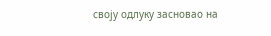своју одлуку засновао на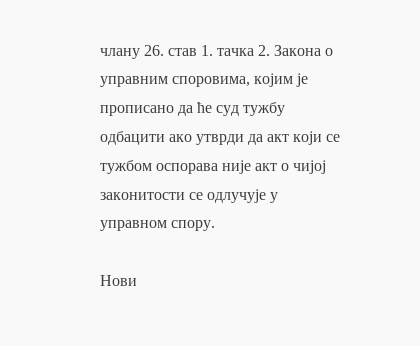члану 26. став 1. тачка 2. Закона о управним споровима, којим је прописано да ће суд тужбу одбацити ако утврди да акт који се тужбом оспорава није акт о чијој законитости се одлучује у управном спору.

Нови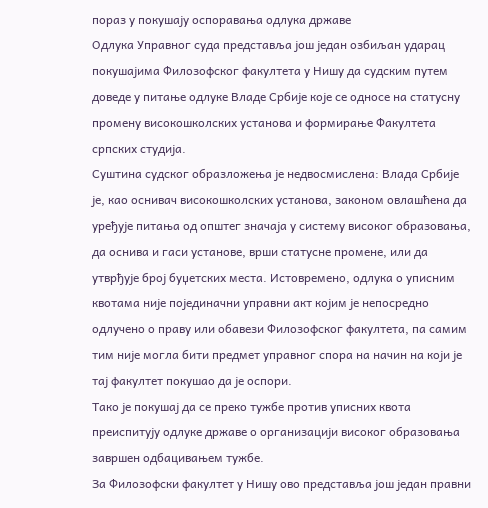пораз у покушају оспоравања одлука државе
Одлука Управног суда представља још један озбиљан ударац покушајима Филозофског факултета у Нишу да судским путем доведе у питање одлуке Владе Србије које се односе на статусну промену високошколских установа и формирање Факултета српских студија.
Суштина судског образложења је недвосмислена: Влада Србије је, као оснивач високошколских установа, законом овлашћена да уређује питања од општег значаја у систему високог образовања, да оснива и гаси установе, врши статусне промене, или да утврђује број буџетских места. Истовремено, одлука о уписним квотама није појединачни управни акт којим је непосредно одлучено о праву или обавези Филозофског факултета, па самим тим није могла бити предмет управног спора на начин на који је тај факултет покушао да је оспори.
Тако је покушај да се преко тужбе против уписних квота преиспитују одлуке државе о организацији високог образовања завршен одбацивањем тужбе.
За Филозофски факултет у Нишу ово представља још један правни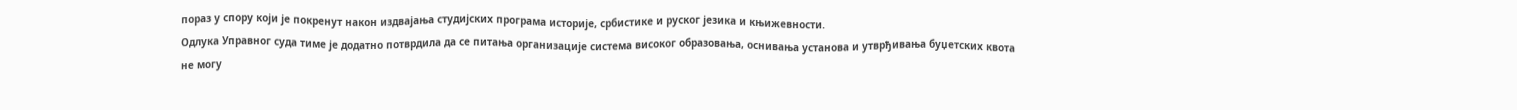пораз у спору који је покренут након издвајања студијских програма историје, србистике и руског језика и књижевности.
Одлука Управног суда тиме је додатно потврдила да се питања организације система високог образовања, оснивања установа и утврђивања буџетских квота не могу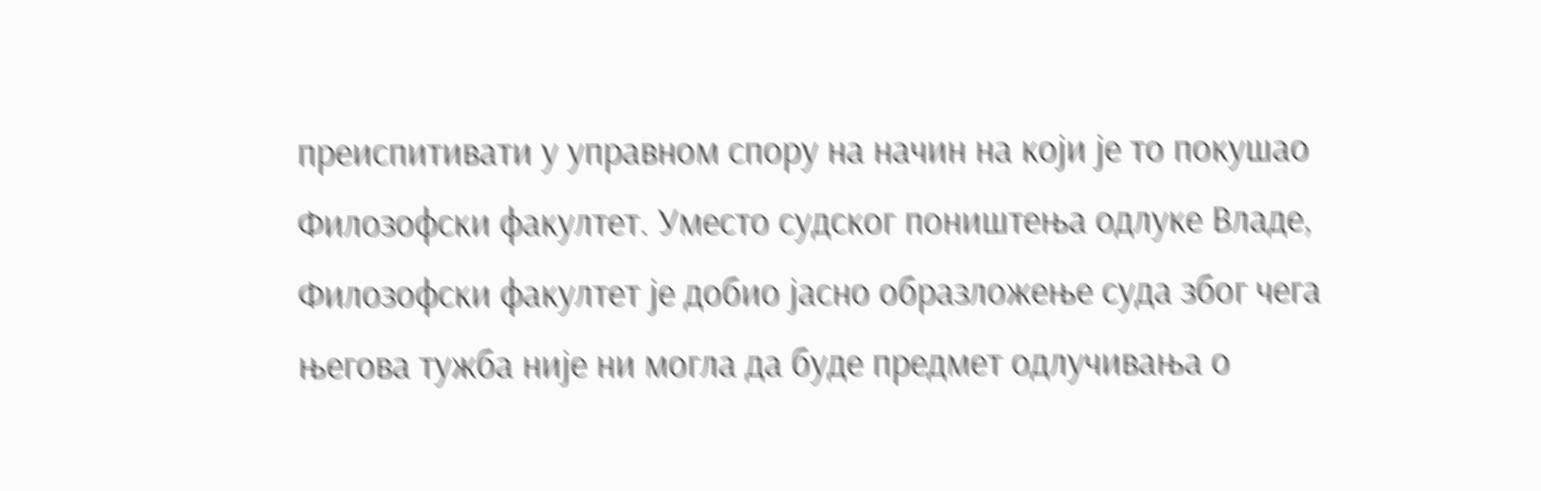преиспитивати у управном спору на начин на који је то покушао Филозофски факултет. Уместо судског поништења одлуке Владе, Филозофски факултет је добио јасно образложење суда због чега његова тужба није ни могла да буде предмет одлучивања о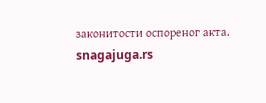законитости оспореног акта.
snagajuga.rs